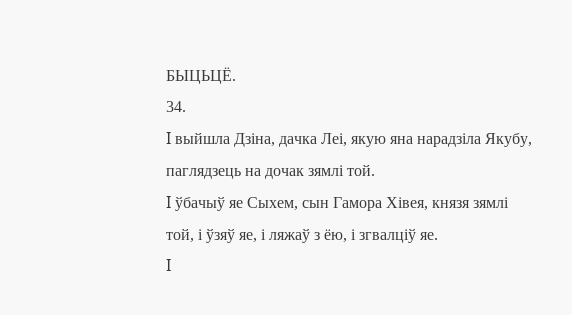БЫЦЬЦЁ.
34.
I выйшла Дзіна, дачка Леі, якую яна нарадзіла Якубу, паглядзець на дочак зямлі той.
I ўбачыў яе Сыхем, сын Гамора Хівея, князя зямлі той, і ўзяў яе, і ляжаў з ёю, і згвалціў яе.
I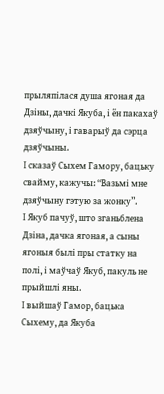прыляпілася душа ягоная да Дзіны, дачкі Якуба, і ён пакахаў дзяўчыну, і гаварыў да сэрца дзяўчыны.
I сказаў Сыхем Гамору, бацьку свайму, кажучы: “Вазьмі мне дзяўчыну гэтую за жонку”.
I Якуб пачуў, што зганьблена Дзіна, дачка ягоная, а сыны ягоныя былі пры статку на полі, і маўчаў Якуб, пакуль не прыйшлі яны.
I выйшаў Гамор, бацька Сыхему, да Якуба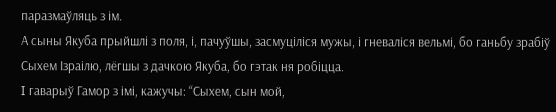паразмаўляць з ім.
А сыны Якуба прыйшлі з поля, і, пачуўшы, засмуціліся мужы, і гневаліся вельмі, бо ганьбу зрабіў Сыхем Ізраілю, лёгшы з дачкою Якуба, бо гэтак ня робіцца.
I гаварыў Гамор з імі, кажучы: “Сыхем, сын мой,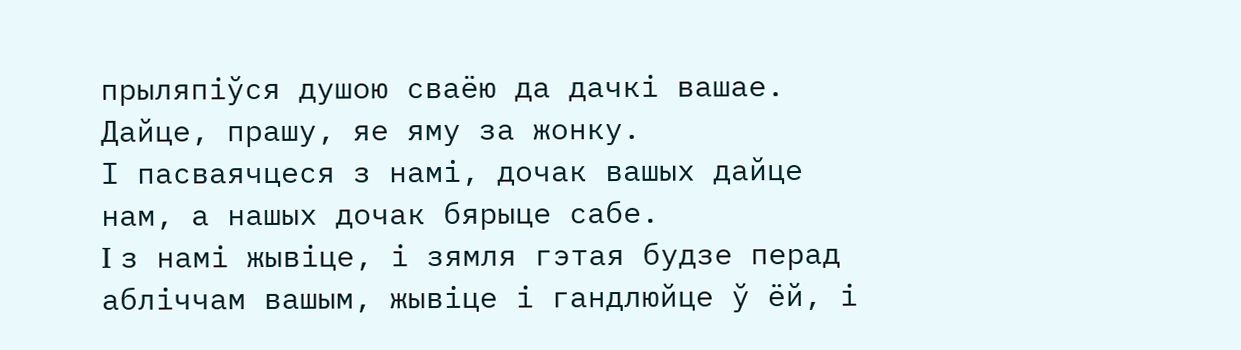прыляпіўся душою сваёю да дачкі вашае. Дайце, прашу, яе яму за жонку.
І пасваячцеся з намі, дочак вашых дайце нам, а нашых дочак бярыце сабе.
I з намі жывіце, і зямля гэтая будзе перад абліччам вашым, жывіце і гандлюйце ў ёй, і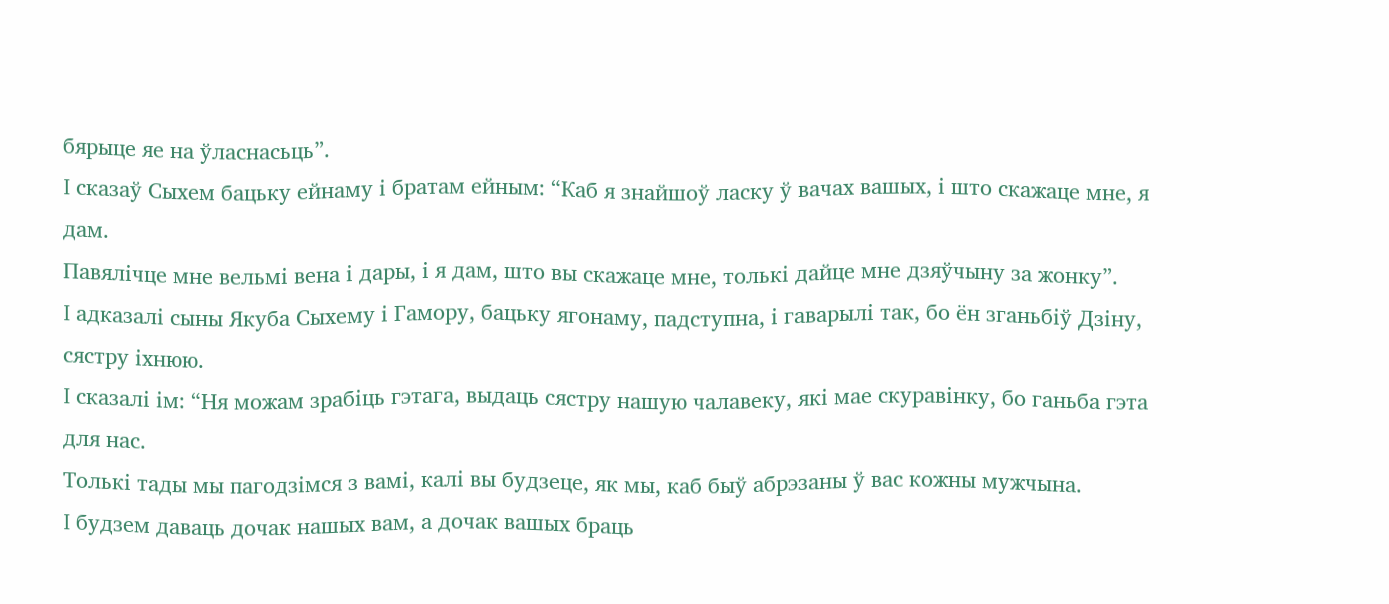бярыце яе на ўласнасьць”.
I сказаў Сыхем бацьку ейнаму і братам ейным: “Каб я знайшоў ласку ў вачах вашых, і што скажаце мне, я дам.
Павялічце мне вельмі вена і дары, і я дам, што вы скажаце мне, толькі дайце мне дзяўчыну за жонку”.
I адказалі сыны Якуба Сыхему і Гамору, бацьку ягонаму, падступна, і гаварылі так, бо ён зганьбіў Дзіну, сястру іхнюю.
I сказалі ім: “Ня можам зрабіць гэтага, выдаць сястру нашую чалавеку, які мае скуравінку, бо ганьба гэта для нас.
Толькі тады мы пагодзімся з вамі, калі вы будзеце, як мы, каб быў абрэзаны ў вас кожны мужчына.
I будзем даваць дочак нашых вам, а дочак вашых браць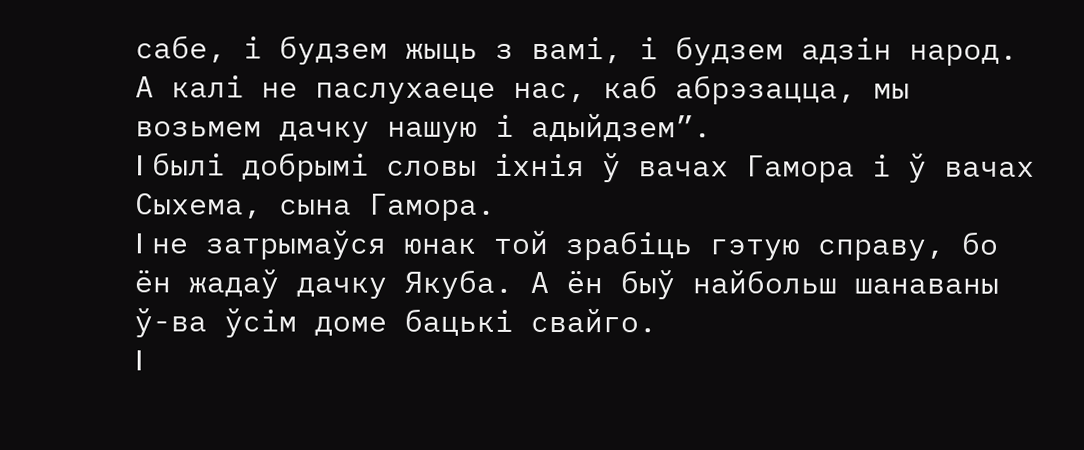сабе, і будзем жыць з вамі, і будзем адзін народ.
А калі не паслухаеце нас, каб абрэзацца, мы возьмем дачку нашую і адыйдзем”.
I былі добрымі словы іхнія ў вачах Гамора і ў вачах Сыхема, сына Гамора.
I не затрымаўся юнак той зрабіць гэтую справу, бо ён жадаў дачку Якуба. А ён быў найбольш шанаваны ў-ва ўсім доме бацькі свайго.
I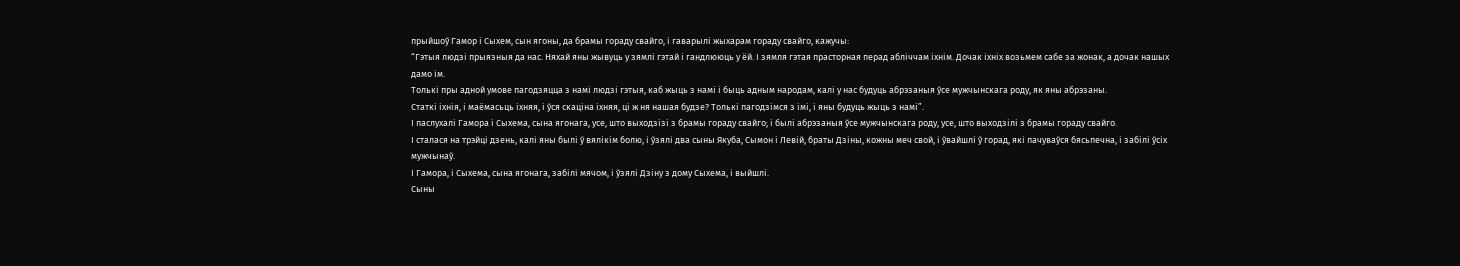прыйшоў Гамор і Сыхем, сын ягоны, да брамы гораду свайго, і гаварылі жыхарам гораду свайго, кажучы:
“Гэтыя людзі прыязныя да нас. Няхай яны жывуць у зямлі гэтай і гандлююць у ёй. І зямля гэтая прасторная перад абліччам іхнім. Дочак іхніх возьмем сабе за жонак, а дочак нашых дамо ім.
Толькі пры адной умове пагодзяцца з намі людзі гэтыя, каб жыць з намі і быць адным народам, калі у нас будуць абрэзаныя ўсе мужчынскага роду, як яны абрэзаны.
Статкі іхнія, і маёмасьць іхняя, і ўся скаціна іхняя, ці ж ня нашая будзе? Толькі пагодзімся з імі, і яны будуць жыць з намі”.
I паслухалі Гамора і Сыхема, сына ягонага, усе, што выходзізі з брамы гораду свайго; і былі абрэзаныя ўсе мужчынскага роду, усе, што выходзілі з брамы гораду свайго.
I сталася на трэйці дзень, калі яны былі ў вялікім болю, і ўзялі два сыны Якуба, Сымон і Левій, браты Дзіны, кожны меч свой, і ўвайшлі ў горад, які пачуваўся бясьпечна, і забілі ўсіх мужчынаў.
I Гамора, і Сыхема, сына ягонага, забілі мячом, і ўзялі Дзіну з дому Сыхема, і выйшлі.
Сыны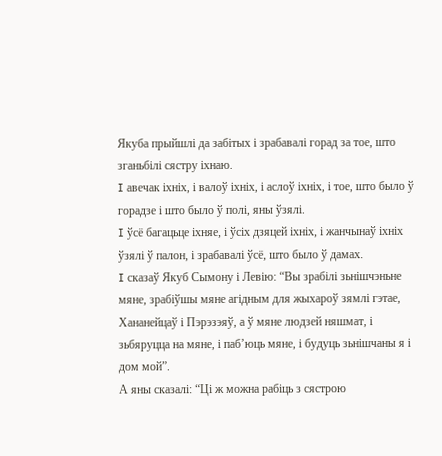Якуба прыйшлі да забітых і зрабавалі горад за тое, што зганьбілі сястру іхнаю.
I авечак іхніх, і валоў іхніх, і аслоў іхніх, і тое, што было ў горадзе і што было ў полі, яны ўзялі.
I ўсё багацьце іхняе, і ўсіх дзяцей іхніх, і жанчынаў іхніх ўзялі ў палон, і зрабавалі ўсё, што было ў дамах.
I сказаў Якуб Сымону і Левію: “Вы зрабілі зьнішчэньне мяне, зрабіўшы мяне агідным для жыхароў зямлі гэтае, Хананейцаў і Пэрэзэяў, а ў мяне людзей няшмат, і зьбяруцца на мяне, і паб’юць мяне, і будуць зьнішчаны я і дом мой”.
А яны сказалі: “Ці ж можна рабіць з сястрою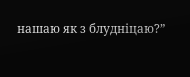нашаю як з блудніцаю?”